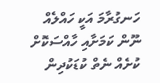ހަނގުރާމަ އަކީ ހައްލެއް ނޫން ކަމަށާއި ހާއްސަކޮށް ކުށެއް ނެތް ކުޑަކުދިން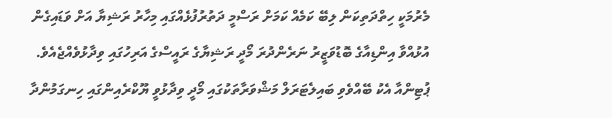މެރުމަކީ ހިތްދަތިކަން ލިބޭ ކަމެއް ކަމަށް ރަސްމީ ދަތުރުފުޅެއްގައި މިހާރު ރަޝިޔާ އަށް ވަޑައިގެން އުޅުއްވާ އިންޑިއާގެ ބޮޑުވަޒީރު ނަރެންދުރަ މޯދީ ރަޝިޔާގެ ރައީސްގެ އަރިހުގައި ވިދާޅުވެއްޖެއެވެ.
ޕުޓިންއާ އެކު ބޭއްވެވި ބައިލެޓަރަލް މަޝްވަރާތަކުގައި މޯދީ ވިދާޅުވީ ޔޫކްރެއިންގައި ހިނގަމުންދާ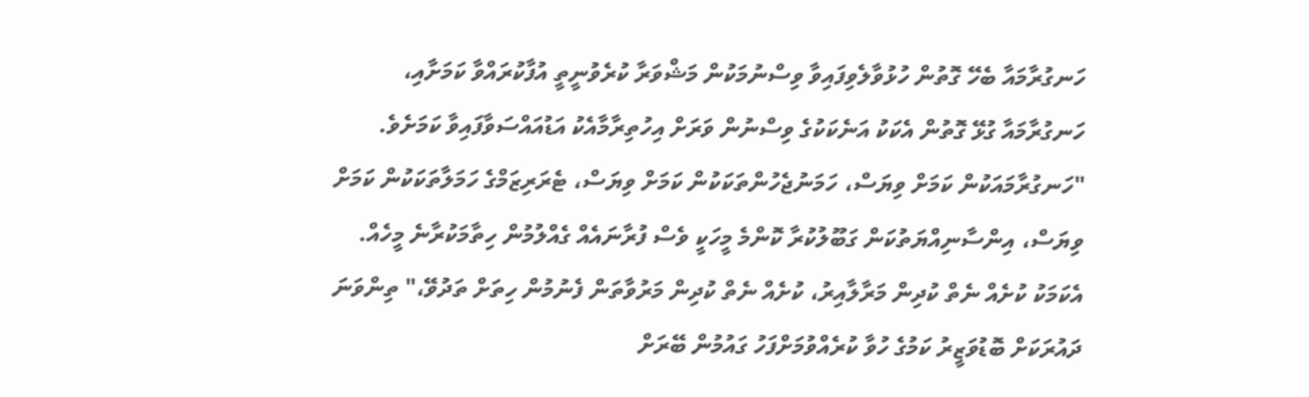ހަނގުރާމައާ ބެހޭ ގޮތުން ހުޅުވާލެވިފައިވާ ވިސްނުމަކުން މަޝްވަރާ ކުރެވުނީތީ އުފާކުރައްވާ ކަމަށާއި، ހަނގުރާމައާ ގުޅޭ ގޮތުން އެކަކު އަނެކަކުގެ ވިސްނުން ވަރަށް އިހުތިރާމާއެކު އަޑުއައްސަވާފައިވާ ކަމަށެވެ.
"ހަނގުރާމައަކުން ކަމަށް ވިޔަސް، ހަމަނުޖެހުންތަކަކުން ކަމަށް ވިޔަސް، ޓެރަރިޒަމްގެ ހަމަލާތަކަކުން ކަމަށް ވިޔަސް، އިންސާނިއްޔަތުކަން ގަބޫލުކުރާ ކޮންމެ މީހަކީ ވެސް ފުރާނައެއް ގެއްލުމުން ހިތާމަކުރާނެ މީހެއް. އެކަމަކު ކުށެއް ނެތް ކުދިން މަރާލާއިރު، ކުށެއް ނެތް ކުދިން މަރުވާތަން ފެނުމުން ހިތަށް ތަދުވޭ،" ތިންވަނަ ދައުރަކަށް ބޮޑުވަޒީރު ކަމުގެ ހުވާ ކުރެއްވުމަށްފަހު ގައުމުން ބޭރަށް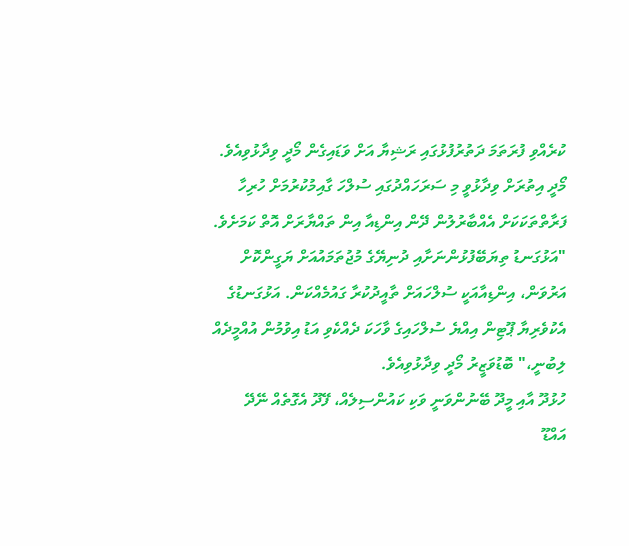ކުރެއްވި ފުރަތަމަ ދަތުރުފުޅުގައި ރަޝިޔާ އަށް ވަޑައިގެން މޯދީ ވިދާޅުވިއެވެ.
މޯދީ އިތުރަށް ވިދާޅުވީ މި ސަރަހައްދުގައި ސުލްހަ ގާއިމުކުރުމަށް ހުރިހާ ފަރާތްތަކަކަށް އެއްބާރުލުން ދޭން އިންޑިއާ އިން ތައްޔާރަށް އޮތް ކަމަށެވެ.
"އަޅުގަނޑު ތިޔަބޭފުޅުންނަށާއި ދުނިޔޭގެ މުޖުތަމައުއަށް ޔަގީންކޮށް އަރުވަން، އިންޑިއާއަކީ ސުލްހައަށް ތާއީދުކުރާ ގައުމެއްކަން. އަޅުގަނޑުގެ އެކުވެރިޔާ ޕޫޓިން އިއްޔެ ސުލްހައިގެ ވާހަކަ ދެއްކެވި އަޑު އިވުމުން އުއްމީދެއް ލިބުނީ،" ބޮޑުވަޒީރު މޯދީ ވިދާޅުވިއެވެ.
ހުޅުދޫ އާއި މީދޫ ބޭނުންވަނީ ވަކި ކައުންސިލެއް، ފޭދޫ އެގޮތެއް ނޭދޭ
އައްޑޫ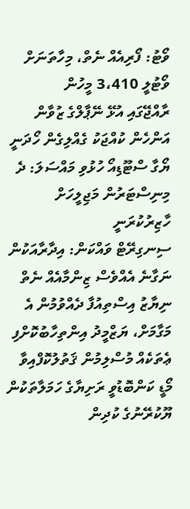ވޯޓު: ފޯރިއެއް ނެތް، މިހާތަނަށް ވޯޓުލީ 3،410 މީހުން
ރާއްޖޭގައި އުޅޭ ނޭޕާލްގެ ޒުވާން އަންހެން ކުއްޖަކު ގެއްލިގެން ހޯދަނީ
ޔޯގާ ސްޓޫޑިއޯ ހުޅުވި މައްސަލަ: ދެ މިނިސްޓަރުން މަޖިލީހަށް ހާޒިރުކުރަނީ
ސިނގިރޭޓް ވައްކަން: އިދާރާއަކުން ނަގާނެ އެއްވެސް ޒިންމާއެއް ނެތް
ނިޔާޒު އިސްތިއުފާ ދެއްވުމުން އެ މަގާމަށް، ޔަޒްމީދު އިންތިހާބުކޮށްފި
ޢެތަކެއް މުސްލިމުން ޤަތުލުކޮފްއިވާ މޯޑީ ކަންބޮޑުވީ ރަށިޔާގެ ހަމަލާތަކުން ޔޫކުރޭނުގެ ކުދިން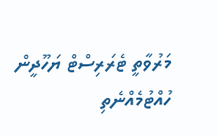މަރުވާތީ ޓެރަރިސްޓް ޔަހޫދީން ހުއްޓުމެއްނެތި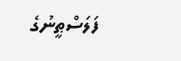ފަލަސްޠީނުގެ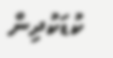ކުޑަކުދިން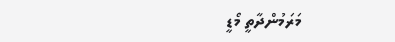މަރަމުންދާތީ މޯޑީ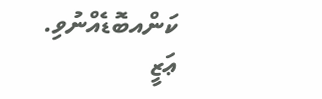ކަންއބޮޑެއްނުވި.
ޢަޒީ